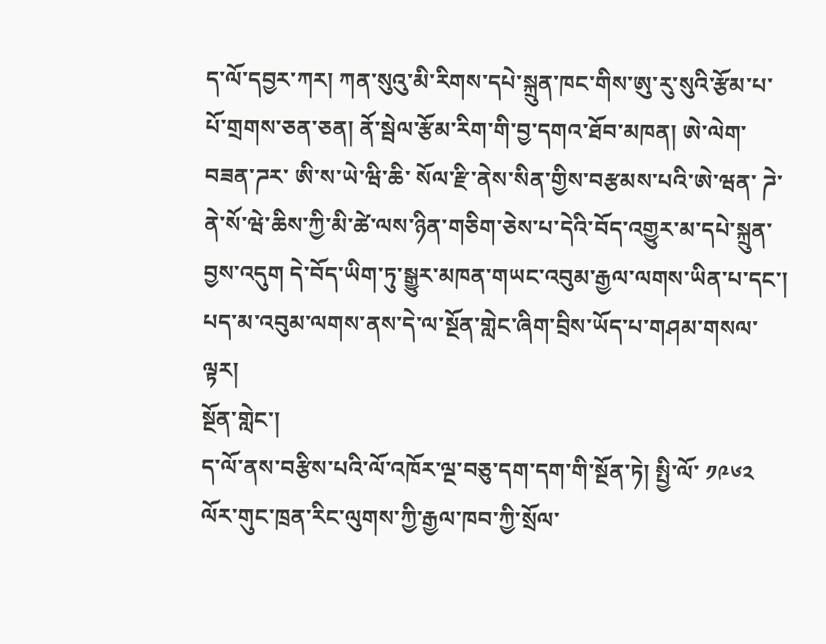ད་ལོ་དབྱར་ཀར། ཀན་སུའུ་མི་རིགས་དཔེ་སྐྲུན་ཁང་གིས་ཨུ་རུ་སུའི་རྩོམ་པ་པོ་གྲགས་ཅན་ཅན། ནོ་སྦེལ་རྩོམ་རིག་གི་བྱ་དགའ་ཐོབ་མཁན། ཨེ་ལེག་བཟན་ཌར་ ཨི་ས་ཡེ་ཝི་ཆི་ སོལ་རྫི་ནེས་སིན་གྱིས་བརྩམས་པའི་ཨེ་ཝན་ ཌེ་ནེ་སོ་ཝེ་ཆིས་ཀྱི་མི་ཚེ་ལས་ཉིན་གཅིག་ཅེས་པ་དེའི་བོད་འགྱུར་མ་དཔེ་སྐྲུན་བྱས་འདུག དེ་བོད་ཡིག་ཏུ་སྒྱུར་མཁན་གཡང་འབུམ་རྒྱལ་ལགས་ཡིན་པ་དང་། པད་མ་འབུམ་ལགས་ནས་དེ་ལ་སྔོན་གླེང་ཞིག་བྲིས་ཡོད་པ་གཤམ་གསལ་ལྟར།
སྔོན་གླེང་།
ད་ལོ་ནས་བརྩིས་པའི་ལོ་འཁོར་ལྔ་བཅུ་དག་དག་གི་སྔོན་ཏེ། སྤྱི་ལོ་ ༡༩༦༢ ལོར་གུང་ཁྲན་རིང་ལུགས་ཀྱི་རྒྱལ་ཁབ་ཀྱི་སྲོལ་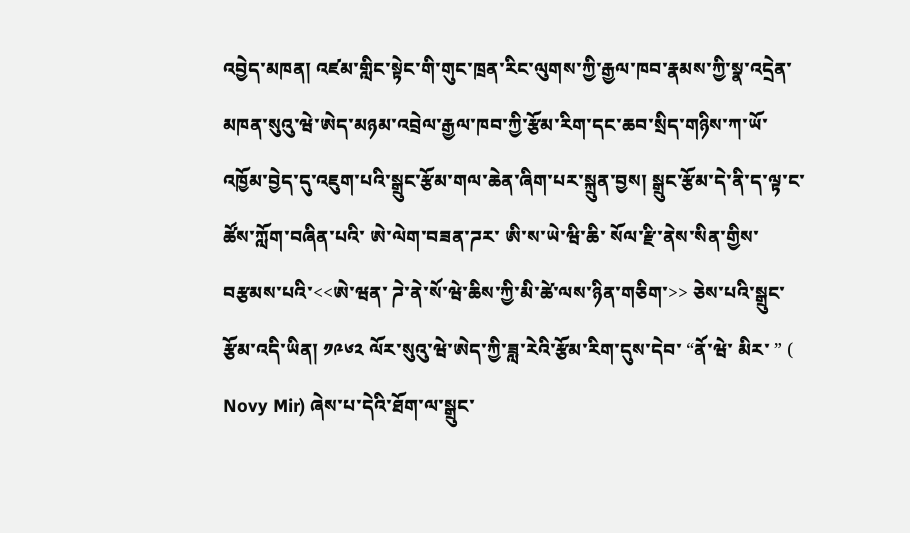འབྱེད་མཁན། འཛམ་གླིང་སྟེང་གི་གུང་ཁྲན་རིང་ལུགས་ཀྱི་རྒྱལ་ཁབ་རྣམས་ཀྱི་སྣ་འདྲེན་མཁན་སུའུ་ཝེ་ཨེད་མཉམ་འབྲེལ་རྒྱལ་ཁབ་ཀྱི་རྩོམ་རིག་དང་ཆབ་སྲིད་གཉིས་ཀ་ཡོ་འཁྱོམ་བྱེད་དུ་འཇུག་པའི་སྒྲུང་རྩོམ་གལ་ཆེན་ཞིག་པར་སྐྲུན་བྱས། སྒྲུང་རྩོམ་དེ་ནི་ད་ལྟ་ང་ཚོས་ཀློག་བཞིན་པའི་ ཨེ་ལེག་བཟན་ཌར་ ཨི་ས་ཡེ་ཝི་ཆི་ སོལ་རྫི་ནེས་སིན་གྱིས་བརྩམས་པའི་<<ཨེ་ཝན་ ཌེ་ནེ་སོ་ཝེ་ཆིས་ཀྱི་མི་ཚེ་ལས་ཉིན་གཅིག་>> ཅེས་པའི་སྒྲུང་རྩོམ་འདི་ཡིན། ༡༩༦༢ ལོར་སུའུ་ཝེ་ཨེད་ཀྱི་ཟླ་རེའི་རྩོམ་རིག་དུས་དེབ་ “ནོ་ཝེ་ མིར་ ” ( Novy Mir) ཞེས་པ་དེའི་ཐོག་ལ་སྒྲུང་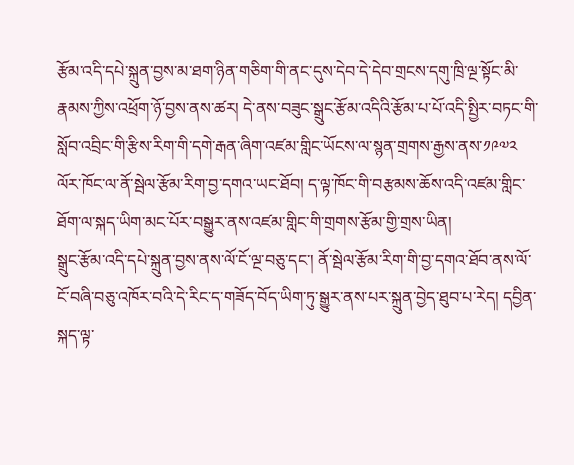རྩོམ་འདི་དཔེ་སྐྲུན་བྱས་མ་ཐག་ཉིན་གཅིག་གི་ནང་དུས་དེབ་དེ་དེབ་གྲངས་དགུ་ཁྲི་ལྔ་སྟོང་མི་རྣམས་ཀྱིས་འཕྲོག་ཉོ་བྱས་ནས་ཚར། དེ་ནས་བཟུང་སྒྲུང་རྩོམ་འདིའི་རྩོམ་པ་པོ་འདི་སྤྱིར་བཏང་གི་སློབ་འབྲིང་གི་རྩིས་རིག་གི་དགེ་རྒན་ཞིག་འཛམ་གླིང་ཡོངས་ལ་སྙན་གྲགས་རྒྱས་ནས་༡༩༧༢ ལོར་ཁོང་ལ་ནོ་སྦེལ་རྩོམ་རིག་བྱ་དགའ་ཡང་ཐོབ། ད་ལྟ་ཁོང་གི་བརྩམས་ཆོས་འདི་འཛམ་གླིང་ཐོག་ལ་སྐད་ཡིག་མང་པོར་བསྒྱུར་ནས་འཛམ་གླིང་གི་གྲགས་རྩོམ་གྱི་གྲས་ཡིན།
སྒྲུང་རྩོམ་འདི་དཔེ་སྐྲུན་བྱས་ནས་ལོ་ངོ་ལྔ་བཅུ་དང་། ནོ་སྦེལ་རྩོམ་རིག་གི་བྱ་དགའ་ཐོབ་ནས་ལོ་ངོ་བཞི་བཅུ་འཁོར་བའི་དེ་རིང་ད་གཟོད་བོད་ཡིག་ཏུ་སྒྱུར་ནས་པར་སྐྲུན་བྱེད་ཐུབ་པ་རེད། དབྱིན་སྐད་ལྟ་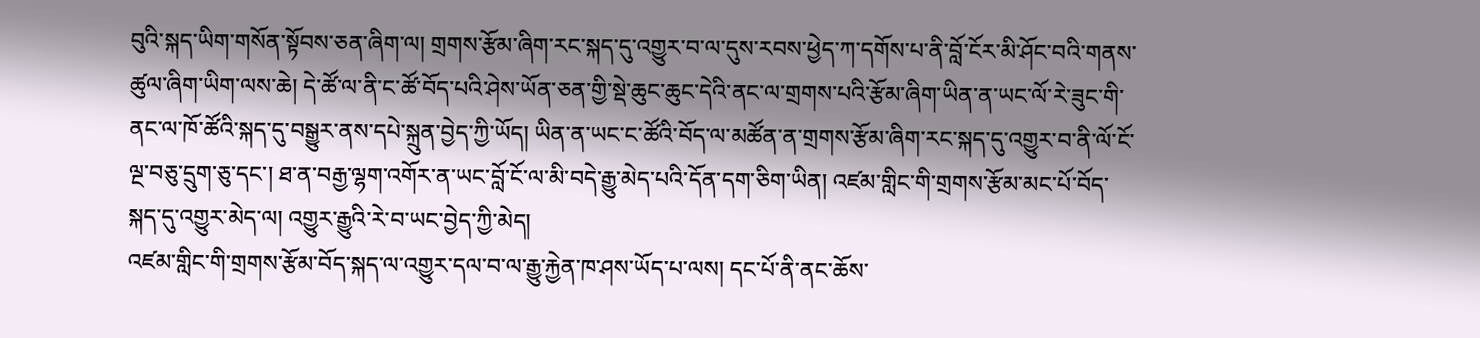བུའི་སྐད་ཡིག་གསོན་སྟོབས་ཅན་ཞིག་ལ། གྲགས་རྩོམ་ཞིག་རང་སྐད་དུ་འགྱུར་བ་ལ་དུས་རབས་ཕྱེད་ཀ་དགོས་པ་ནི་བློ་ངོར་མི་ཤོང་བའི་གནས་ཚུལ་ཞིག་ཡིག་ལས་ཆེ། དེ་ཚོ་ལ་ནི་ང་ཚོ་བོད་པའི་ཤེས་ཡོན་ཅན་གྱི་སྡེ་ཆུང་ཆུང་དེའི་ནང་ལ་གྲགས་པའི་རྩོམ་ཞིག་ཡིན་ན་ཡང་ལོ་རེ་ཟུང་གི་ནང་ལ་ཁོ་ཚོའི་སྐད་དུ་བསྒྱུར་ནས་དཔེ་སྐྲུན་བྱེད་ཀྱི་ཡོད། ཡིན་ན་ཡང་ང་ཚོའི་བོད་ལ་མཚོན་ན་གྲགས་རྩོམ་ཞིག་རང་སྐད་དུ་འགྱུར་བ་ནི་ལོ་ངོ་ལྔ་བཅུ་དྲུག་ཅུ་དང་། ཐ་ན་བརྒྱ་ལྷག་འགོར་ན་ཡང་བློ་ངོ་ལ་མི་བདེ་རྒྱུ་མེད་པའི་དོན་དག་ཅིག་ཡིན། འཛམ་གླིང་གི་གྲགས་རྩོམ་མང་པོ་བོད་སྐད་དུ་འགྱུར་མེད་ལ། འགྱུར་རྒྱུའི་རེ་བ་ཡང་བྱེད་ཀྱི་མེད།
འཛམ་གླིང་གི་གྲགས་རྩོམ་བོད་སྐད་ལ་འགྱུར་དལ་བ་ལ་རྒྱུ་རྐྱེན་ཁ་ཤས་ཡོད་པ་ལས། དང་པོ་ནི་ནང་ཆོས་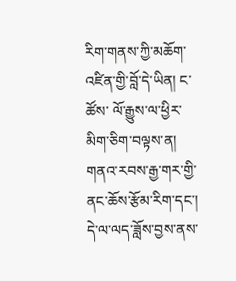རིག་གནས་ཀྱི་མཆོག་འཛིན་གྱི་བློ་དེ་ཡིན། ང་ཚོས་ ལོ་རྒྱུས་ལ་ཕྱིར་མིག་ཅིག་བལྟས་ན། གནའ་རབས་རྒྱ་གར་གྱི་ནང་ཆོས་རྩོམ་རིག་དང་། དེ་ལ་ལད་ཟློས་བྱས་ནས་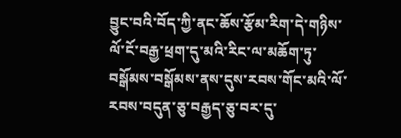བྱུང་བའི་བོད་ཀྱི་ནང་ཆོས་རྩོམ་རིག་དེ་གཉིས་ལོ་ངོ་བརྒྱ་ཕྲག་དུ་མའི་རིང་ལ་མཆོག་ཏུ་བསྒོམས་བསྒོམས་ནས་དུས་རབས་གོང་མའི་ལོ་རབས་བདུན་ཅུ་བརྒྱད་ཅུ་བར་དུ་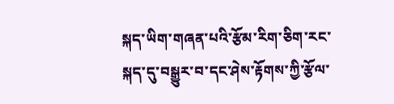སྐད་ཡིག་གཞན་པའི་རྩོམ་རིག་ཅིག་རང་སྐད་དུ་བསྒྱུར་བ་དང་ཤེས་རྟོགས་ཀྱི་རྩོལ་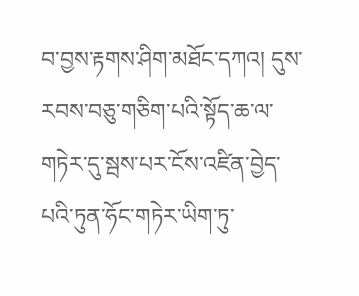བ་བྱས་རྟགས་ཤིག་མཐོང་དཀའ། དུས་རབས་བཅུ་གཅིག་པའི་སྟོད་ཆ་ལ་གཏེར་དུ་སྦས་པར་ངོས་འཛིན་བྱེད་པའི་ཏུན་ཧོང་གཏེར་ཡིག་ཏུ་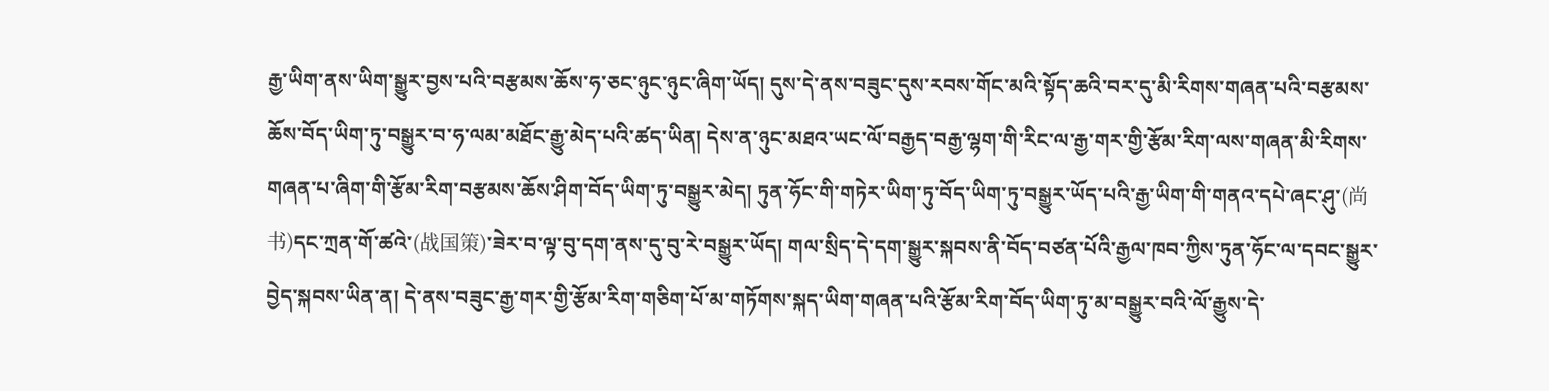རྒྱ་ཡིག་ནས་ཡིག་སྒྱུར་བྱས་པའི་བརྩམས་ཆོས་ཧ་ཅང་ཉུང་ཉུང་ཞིག་ཡོད། དུས་དེ་ནས་བཟུང་དུས་རབས་གོང་མའི་སྟོད་ཆའི་བར་དུ་མི་རིགས་གཞན་པའི་བརྩམས་ཆོས་བོད་ཡིག་ཏུ་བསྒྱུར་བ་ཧ་ལམ་མཐོང་རྒྱུ་མེད་པའི་ཚད་ཡིན། དེས་ན་ཉུང་མཐའ་ཡང་ལོ་བརྒྱད་བརྒྱ་ལྷག་གི་རིང་ལ་རྒྱ་གར་གྱི་རྩོམ་རིག་ལས་གཞན་མི་རིགས་གཞན་པ་ཞིག་གི་རྩོམ་རིག་བརྩམས་ཆོས་ཤིག་བོད་ཡིག་ཏུ་བསྒྱུར་མེད། ཏུན་ཧོང་གི་གཏེར་ཡིག་ཏུ་བོད་ཡིག་ཏུ་བསྒྱུར་ཡོད་པའི་རྒྱ་ཡིག་གི་གནའ་དཔེ་ཞང་ཤུ་(尚书)དང་ཀྲན་གོ་ཚའེ་(战国策)་ཟེར་བ་ལྟ་བུ་དག་ནས་དུ་བུ་རེ་བསྒྱུར་ཡོད། གལ་སྲིད་དེ་དག་སྒྱུར་སྐབས་ནི་བོད་བཙན་པོའི་རྒྱལ་ཁབ་ཀྱིས་ཏུན་ཧོང་ལ་དབང་སྒྱུར་བྱེད་སྐབས་ཡིན་ན། དེ་ནས་བཟུང་རྒྱ་གར་གྱི་རྩོམ་རིག་གཅིག་པོ་མ་གཏོགས་སྐད་ཡིག་གཞན་པའི་རྩོམ་རིག་བོད་ཡིག་ཏུ་མ་བསྒྱུར་བའི་ལོ་རྒྱུས་དེ་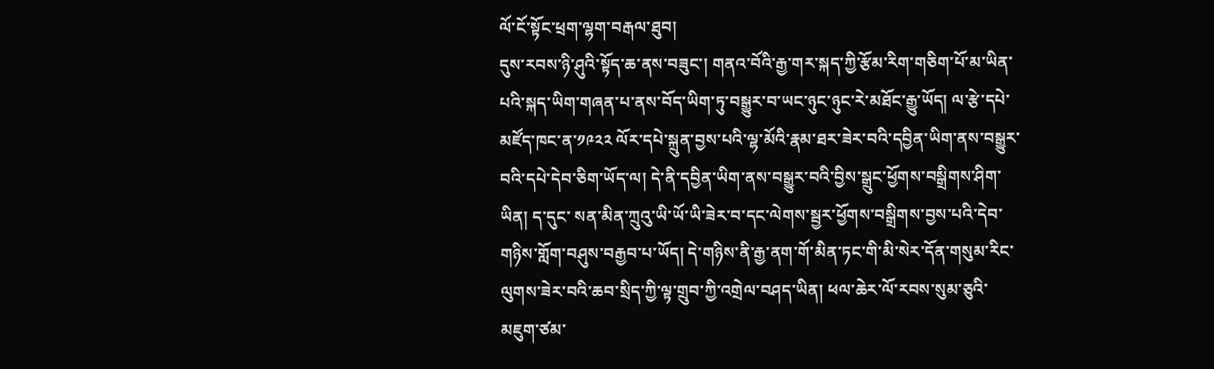ལོ་ངོ་སྟོང་ཕྲག་ལྷག་བརྒལ་ཐུབ།
དུས་རབས་ཉི་ཤུའི་སྟོད་ཆ་ནས་བཟུང་། གནའ་བོའི་རྒྱ་གར་སྐད་ཀྱི་རྩོམ་རིག་གཅིག་པོ་མ་ཡིན་པའི་སྐད་ཡིག་གཞན་པ་ནས་བོད་ཡིག་ཏུ་བསྒྱུར་བ་ཡང་ཉུང་ཉུང་རེ་མཐོང་རྒྱུ་ཡོད། ལ་རྩེ་དཔེ་མཛོད་ཁང་ན་༡༩༢༢ ལོར་དཔེ་སྐྲུན་བྱས་པའི་ལྷ་མོའི་རྣམ་ཐར་ཟེར་བའི་དབྱིན་ཡིག་ནས་བསྒྱུར་བའི་དཔེ་དེབ་ཅིག་ཡོད་ལ། དེ་ནི་དབྱིན་ཡིག་ནས་བསྒྱུར་བའི་བྱིས་སྒྲུང་ཕྱོགས་བསྒྲིགས་ཤིག་ཡིན། ད་དུང་ སན་མིན་ཀྲུའུ་ཡི་ཡོ་ཡི་ཟེར་བ་དང་ལེགས་སྦྱར་ཕྱོགས་བསྒྲིགས་བྱས་པའི་དེབ་གཉིས་གློག་བཤུས་བརྒྱབ་པ་ཡོད། དེ་གཉིས་ནི་རྒྱ་ནག་གོ་མིན་ཏང་གི་མི་སེར་དོན་གསུམ་རིང་ལུགས་ཟེར་བའི་ཆབ་སྲིད་ཀྱི་ལྟ་གྲུབ་ཀྱི་འགྲེལ་བཤད་ཡིན། ཕལ་ཆེར་ལོ་རབས་སུམ་ཅུའི་མཇུག་ཙམ་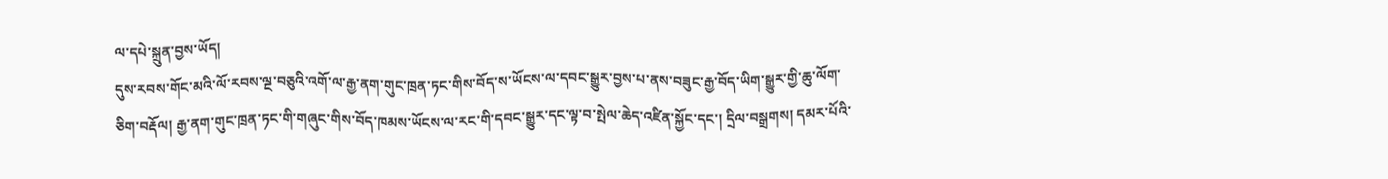ལ་དཔེ་སྐྲུན་བྱས་ཡོད།
དུས་རབས་གོང་མའི་ལོ་རབས་ལྔ་བཅུའི་འགོ་ལ་རྒྱ་ནག་གུང་ཁྲན་ཏང་གིས་བོད་ས་ཡོངས་ལ་དབང་སྒྱུར་བྱས་པ་ནས་བཟུང་རྒྱ་བོད་ཡིག་སྒྱུར་གྱི་ཆུ་ལོག་ཅིག་བརྡོལ། རྒྱ་ནག་གུང་ཁྲན་ཏང་གི་གཞུང་གིས་བོད་ཁམས་ཡོངས་ལ་རང་གི་དབང་སྒྱུར་དང་ལྟ་བ་སྤེལ་ཆེད་འཛིན་སྐྱོང་དང་། དྲིལ་བསྒྲགས། དམར་པོའི་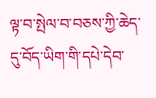ལྟ་བ་སྤེལ་བ་བཅས་ཀྱི་ཆེད་དུ་བོད་ཡིག་གི་དཔེ་དེབ་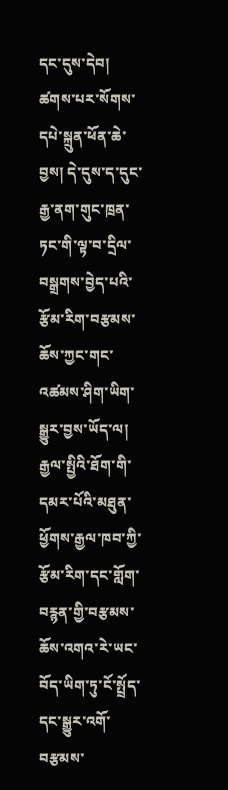དང་དུས་དེབ། ཚགས་པར་སོགས་དཔེ་སྐྲུན་ཕོན་ཆེ་བྱས། དེ་དུས་ད་དུང་རྒྱ་ནག་གུང་ཁྲན་ཏང་གི་ལྟ་བ་དྲིལ་བསྒྲགས་བྱེད་པའི་རྩོམ་རིག་བརྩམས་ཆོས་ཀྱང་གང་འཚམས་ཤིག་ཡིག་སྒྱུར་བྱས་ཡོད་ལ། རྒྱལ་སྤྱིའི་ཐོག་གི་དམར་པོའི་མཐུན་ཕྱོགས་རྒྱལ་ཁབ་ཀྱི་རྩོམ་རིག་དང་གློག་བརྙན་གྱི་བརྩམས་ཆོས་འགའ་རེ་ཡང་བོད་ཡིག་ཏུ་ངོ་སྤྲོད་དང་སྒྱུར་འགོ་བརྩམས་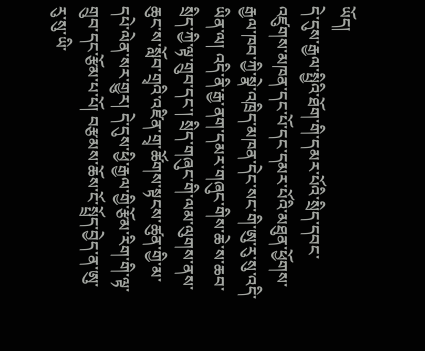ཡོད།
དེ་དུས་རྒྱལ་སྤྱིའི་ཐོག་གི་དམར་པོའི་སྲིད་དབང་འཛུགས་མཁན་དང་པོ་དང་དམར་པོའི་མཐུན་ཕྱོགས་རྒྱལ་ཁབ་ཀྱི་སྣེ་འཁྲིད་མཁན་དེང་སང་གི་ཨུ་རུ་སུ་འདི་ཡིན་ལ། འདི་ནི་རྒྱ་ནག་དམར་གཞུང་གིས་ཆེ་ས་ཆབ་སྲིད་ཀྱི་ལྟ་གྲུབ་དང་། སྲིད་གཞུང་གི་ལམ་ལུགས་ནས་ཆུང་ས་སློབ་གྲྭའི་འཛིན་གྲྭ་ཚོགས་སྟངས་ཚུན་གྱི་མ་དཔེ་ལེན་སར་གྱུར། དེ་དུས་ཕྱི་རྒྱལ་གྱི་རྩོམ་རིག་གི་ལྟ་གྲུབ་དང་རྩོམ་པ་པོ། བརྩམས་ཆོས་ངོ་སྤྲོད་བྱེད་ན་ཨུ་རུ་སུ་ཡི་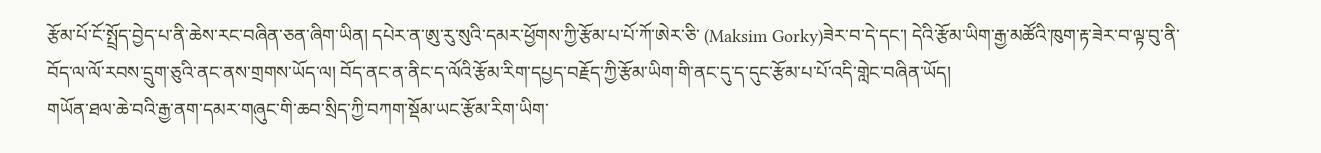རྩོམ་པོ་ངོ་སྤྲོད་བྱེད་པ་ནི་ཆེས་རང་བཞིན་ཅན་ཞིག་ཡིན། དཔེར་ན་ཨུ་རུ་སུའི་དམར་ཕྱོགས་ཀྱི་རྩོམ་པ་པོ་ཀོ་ཨེར་ཅི་ (Maksim Gorky)ཟེར་བ་དེ་དང་། དེའི་རྩོམ་ཡིག་རྒྱ་མཚོའི་ཁུག་རྟ་ཟེར་བ་ལྟ་བུ་ནི་བོད་ལ་ལོ་རབས་དྲུག་ཅུའི་ནང་ནས་གྲགས་ཡོད་ལ། བོད་ནང་ན་ནིང་ད་ལོའི་རྩོམ་རིག་དཔྱད་བརྗོད་ཀྱི་རྩོམ་ཡིག་གི་ནང་དུ་ད་དུང་རྩོམ་པ་པོ་འདི་གླེང་བཞིན་ཡོད།
གཡོན་ཐལ་ཆེ་བའི་རྒྱ་ནག་དམར་གཞུང་གི་ཆབ་སྲིད་ཀྱི་བཀག་སྡོམ་ཡང་རྩོམ་རིག་ཡིག་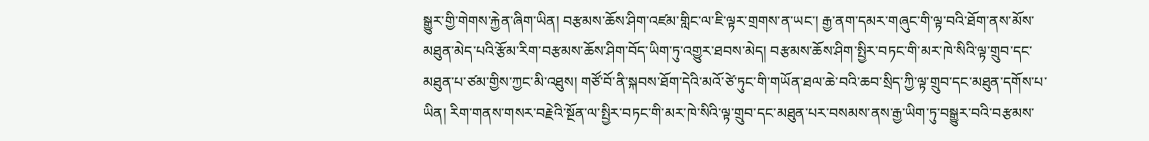སྒྱུར་གྱི་གེགས་རྐྱེན་ཞིག་ཡིན། བརྩམས་ཆོས་ཤིག་འཛམ་གླིང་ལ་ཇི་ལྟར་གྲགས་ན་ཡང་། རྒྱ་ནག་དམར་གཞུང་གི་ལྟ་བའི་ཐོག་ནས་མོས་མཐུན་མེད་པའི་རྩོམ་རིག་བརྩམས་ཆོས་ཤིག་བོད་ཡིག་ཏུ་འགྱུར་ཐབས་མེད། བརྩམས་ཆོས་ཤིག་སྤྱིར་བཏང་གི་མར་ཁེ་སིའི་ལྟ་གྲུབ་དང་མཐུན་པ་ཙམ་གྱིས་ཀྱང་མི་འཐུས། གཙོ་བོ་ནི་སྐབས་ཐོག་དེའི་མའོ་ཙེ་ཏུང་གི་གཡོན་ཐལ་ཆེ་བའི་ཆབ་སྲིད་ཀྱི་ལྟ་གྲུབ་དང་མཐུན་དགོས་པ་ཡིན། རིག་གནས་གསར་བརྗེའི་སྔོན་ལ་སྤྱིར་བཏང་གི་མར་ཁེ་སིའི་ལྟ་གྲུབ་དང་མཐུན་པར་བསམས་ནས་རྒྱ་ཡིག་ཏུ་བསྒྱུར་བའི་བརྩམས་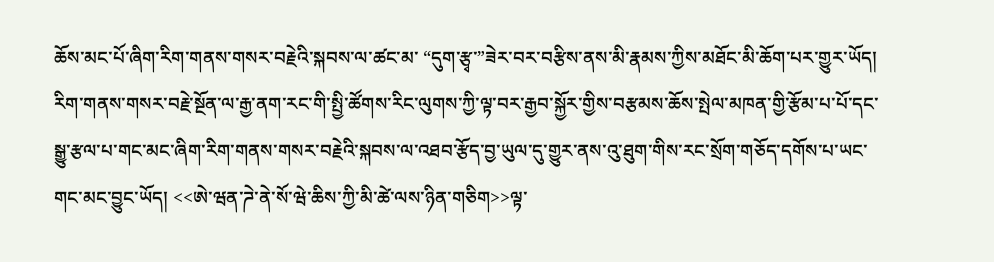ཆོས་མང་པོ་ཞིག་རིག་གནས་གསར་བརྗེའི་སྐབས་ལ་ཚང་མ་ “དུག་རྩྭ་”ཟེར་བར་བརྩིས་ནས་མི་རྣམས་ཀྱིས་མཐོང་མི་ཆོག་པར་གྱུར་ཡོད། རིག་གནས་གསར་བརྗེ་སྔོན་ལ་རྒྱ་ནག་རང་གི་སྤྱི་ཚོགས་རིང་ལུགས་ཀྱི་ལྟ་བར་རྒྱབ་སྐྱོར་གྱིས་བརྩམས་ཆོས་སྤེལ་མཁན་གྱི་རྩོམ་པ་པོ་དང་སྒྱུ་རྩལ་པ་གང་མང་ཞིག་རིག་གནས་གསར་བརྗེའི་སྐབས་ལ་འཐབ་རྩོད་བྱ་ཡུལ་དུ་གྱུར་ནས་འུ་ཐུག་གིས་རང་སྲོག་གཅོད་དགོས་པ་ཡང་གང་མང་བྱུང་ཡོད། <<ཨེ་ཝན་ཌེ་ནེ་སོ་ཝེ་ཆིས་ཀྱི་མི་ཚེ་ལས་ཉིན་གཅིག>>ལྟ་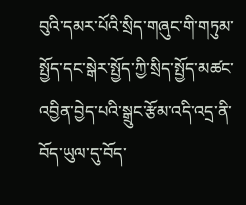བུའི་དམར་པོའི་སྲིད་གཞུང་གི་གཏུམ་སྤྱོད་དང་སྒེར་སྤྱོད་ཀྱི་སྲིད་སྤྱོད་མཚང་འབྱིན་བྱེད་པའི་སྒྲུང་རྩོམ་འདི་འདྲ་ནི་བོད་ཡུལ་དུ་བོད་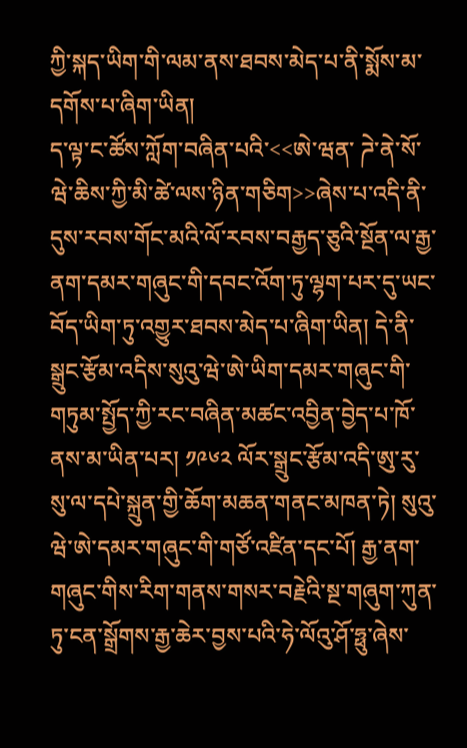ཀྱི་སྐད་ཡིག་གི་ལམ་ནས་ཐབས་མེད་པ་ནི་སྨོས་མ་དགོས་པ་ཞིག་ཡིན།
ད་ལྟ་ང་ཚོས་ཀློག་བཞིན་པའི་<<ཨེ་ཝན་ ཌེ་ནེ་སོ་ཝེ་ཆིས་ཀྱི་མི་ཚེ་ལས་ཉིན་གཅིག>>ཞེས་པ་འདི་ནི་དུས་རབས་གོང་མའི་ལོ་རབས་བརྒྱད་ཅུའི་སྔོན་ལ་རྒྱ་ནག་དམར་གཞུང་གི་དབང་འོག་ཏུ་ལྷག་པར་དུ་ཡང་བོད་ཡིག་ཏུ་འགྱུར་ཐབས་མེད་པ་ཞིག་ཡིན། དེ་ནི་སྒྲུང་རྩོམ་འདིས་སུའུ་ཝེ་ཨེ་ཡིག་དམར་གཞུང་གི་གཏུམ་སྤྱོད་ཀྱི་རང་བཞིན་མཚང་འབྱིན་བྱེད་པ་ཁོ་ནས་མ་ཡིན་པར། ༡༩༦༢ ལོར་སྒྲུང་རྩོམ་འདི་ཨུ་རུ་སུ་ལ་དཔེ་སྐྲུན་གྱི་ཆོག་མཆན་གནང་མཁན་ཏེ། སུའུ་ཝེ་ཨེ་དམར་གཞུང་གི་གཙོ་འཛིན་དང་པོ། རྒྱ་ནག་གཞུང་གིས་རིག་གནས་གསར་བརྗེའི་སྔ་གཞུག་ཀུན་ཏུ་ངན་སྒྲོགས་རྒྱ་ཆེར་བྱས་པའི་ཧེ་ལོའུ་ཤོ་ཧྥུ་ཞེས་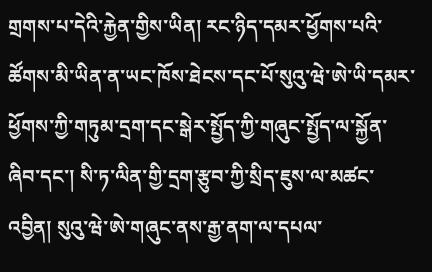གྲགས་པ་དེའི་རྐྱེན་གྱིས་ཡིན། རང་ཉིད་དམར་ཕྱོགས་པའི་ཚོགས་མི་ཡིན་ན་ཡང་ཁོས་ཐེངས་དང་པོ་སུའུ་ཝེ་ཨེ་ཡི་དམར་ཕྱོགས་ཀྱི་གཏུམ་དྲག་དང་སྒེར་སྤྱོད་ཀྱི་གཞུང་སྤྱོད་ལ་སྐྱོན་ཞིབ་དང་། སི་ཏ་ལིན་གྱི་དྲག་རྩུབ་ཀྱི་སྲིད་ཇུས་ལ་མཚང་འབྱིན། སུའུ་ཝེ་ཨེ་གཞུང་ནས་རྒྱ་ནག་ལ་དཔལ་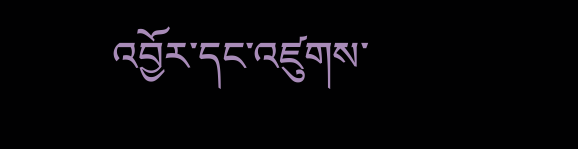འབྱོར་དང་འཛུགས་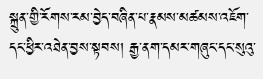སྐྲུན་གྱི་རོགས་རམ་བྱེད་བཞིན་པ་རྣམས་མཚམས་འཇོག་དང་ཕྱིར་འཐེན་བྱས་སྟབས། རྒྱ་ནག་དམར་གཞུང་དང་སུའུ་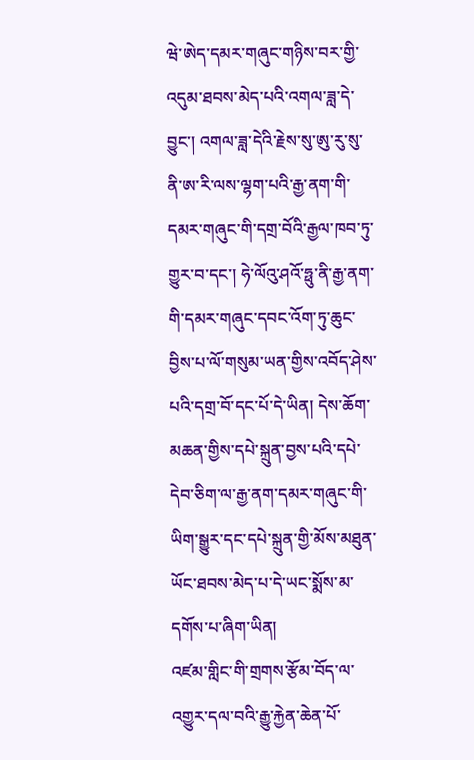ཝེ་ཨེད་དམར་གཞུང་གཉིས་བར་གྱི་འདུམ་ཐབས་མེད་པའི་འགལ་ཟླ་དེ་བྱུང་། འགལ་ཟླ་དེའི་རྗེས་སུ་ཨུ་རུ་སུ་ནི་ཨ་རི་ལས་ལྷག་པའི་རྒྱ་ནག་གི་དམར་གཞུང་གི་དགྲ་བོའི་རྒྱལ་ཁབ་ཏུ་གྱུར་བ་དང་། ཧེ་ལོའུ་ཤའོ་ཧྥུ་ནི་རྒྱ་ནག་གི་དམར་གཞུང་དབང་འོག་ཏུ་ཆུང་བྱིས་པ་ལོ་གསུམ་ཡན་གྱིས་འབོད་ཤེས་པའི་དགྲ་བོ་དང་པོ་དེ་ཡིན། དེས་ཆོག་མཆན་གྱིས་དཔེ་སྐྲུན་བྱས་པའི་དཔེ་དེབ་ཅིག་ལ་རྒྱ་ནག་དམར་གཞུང་གི་ཡིག་སྒྱུར་དང་དཔེ་སྐྲུན་གྱི་མོས་མཐུན་ཡོང་ཐབས་མེད་པ་དེ་ཡང་སྨོས་མ་དགོས་པ་ཞིག་ཡིན།
འཛམ་གླིང་གི་གྲགས་རྩོམ་བོད་ལ་འགྱུར་དལ་བའི་རྒྱུ་རྐྱེན་ཆེན་པོ་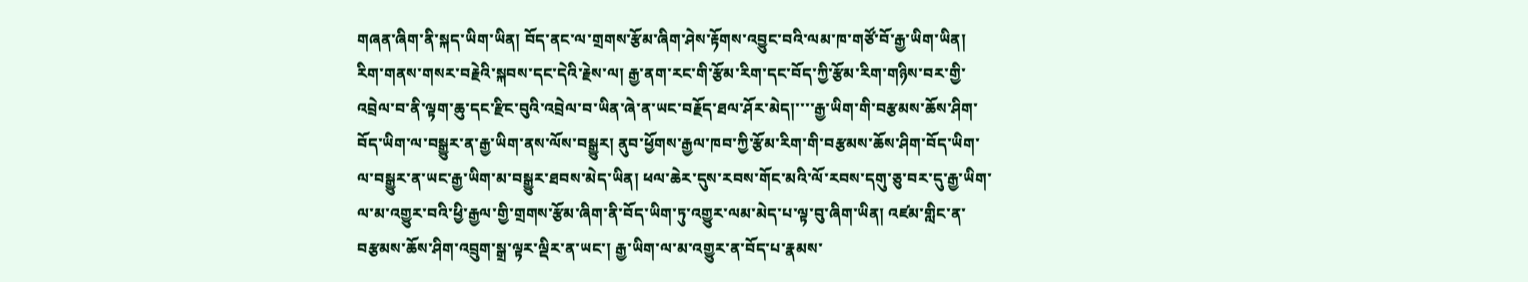གཞན་ཞིག་ནི་སྐད་ཡིག་ཡིན། བོད་ནང་ལ་གྲགས་རྩོམ་ཞིག་ཤེས་རྟོགས་འབྱུང་བའི་ལམ་ཁ་གཙོ་བོ་རྒྱ་ཡིག་ཡིན། རིག་གནས་གསར་བརྗེའི་སྐབས་དང་དེའི་རྗེས་ལ། རྒྱ་ནག་རང་གི་རྩོམ་རིག་དང་བོད་ཀྱི་རྩོམ་རིག་གཉིས་བར་གྱི་འབྲེལ་བ་ནི་ལྟག་ཆུ་དང་རྫིང་བུའི་འབྲེལ་བ་ཡིན་ཞེ་ན་ཡང་བརྗོད་ཐལ་ཤོར་མེད།་་་་རྒྱ་ཡིག་གི་བརྩམས་ཆོས་ཤིག་བོད་ཡིག་ལ་བསྒྱུར་ན་རྒྱ་ཡིག་ནས་ལོས་བསྒྱུར། ནུབ་ཕྱོགས་རྒྱལ་ཁབ་ཀྱི་རྩོམ་རིག་གི་བརྩམས་ཆོས་ཤིག་བོད་ཡིག་ལ་བསྒྱུར་ན་ཡང་རྒྱ་ཡིག་མ་བསྒྱུར་ཐབས་མེད་ཡིན། ཕལ་ཆེར་དུས་རབས་གོང་མའི་ལོ་རབས་དགུ་ཅུ་བར་དུ་རྒྱ་ཡིག་ལ་མ་འགྱུར་བའི་ཕྱི་རྒྱལ་གྱི་གྲགས་རྩོམ་ཞིག་ནི་བོད་ཡིག་ཏུ་འགྱུར་ལམ་མེད་པ་ལྟ་བུ་ཞིག་ཡིན། འཛམ་གླིང་ན་བརྩམས་ཆོས་ཤིག་འབྲུག་སྒྲ་ལྟར་ལྡིར་ན་ཡང་། རྒྱ་ཡིག་ལ་མ་འགྱུར་ན་བོད་པ་རྣམས་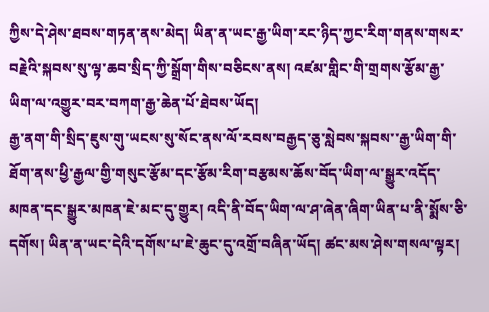ཀྱིས་དེ་ཤེས་ཐབས་གཏན་ནས་མེད། ཡིན་ན་ཡང་རྒྱ་ཡིག་རང་ཉིད་ཀྱང་རིག་གནས་གསར་བརྗེའི་སྐབས་སུ་ལྟ་ཆབ་སྲིད་ཀྱི་སྒྲོག་གིས་བཅིངས་ནས། འཛམ་གླིང་གི་གྲགས་རྩོམ་རྒྱ་ཡིག་ལ་འགྱུར་བར་བཀག་རྒྱ་ཆེན་པོ་ཐེབས་ཡོད།
རྒྱ་ནག་གི་སྲིད་ཇུས་གུ་ཡངས་སུ་སོང་ནས་ལོ་རབས་བརྒྱད་ཅུ་སླེབས་སྐབས་་རྒྱ་ཡིག་གི་ཐོག་ནས་ཕྱི་རྒྱལ་གྱི་གསུང་རྩོམ་དང་རྩོམ་རིག་བརྩམས་ཆོས་བོད་ཡིག་ལ་སྒྱུར་འདོད་མཁན་དང་སྒྱུར་མཁན་ཇེ་མང་དུ་གྱུར། འདི་ནི་བོད་ཡིག་ལ་ཤ་ཞེན་ཞིག་ཡིན་པ་ནི་སྨོས་ཅི་དགོས། ཡིན་ན་ཡང་དེའི་དགོས་པ་ཇེ་ཆུང་དུ་འགྲོ་བཞིན་ཡོད། ཚང་མས་ཤེས་གསལ་ལྟར།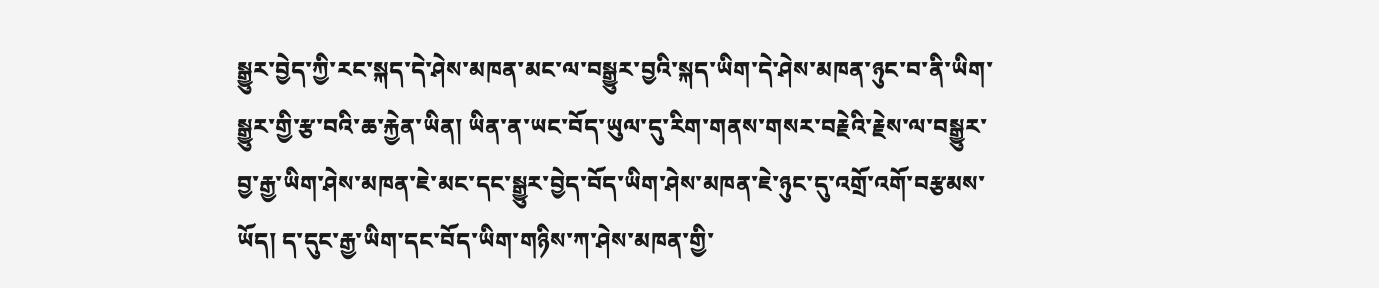སྒྱུར་བྱེད་ཀྱི་རང་སྐད་དེ་ཤེས་མཁན་མང་ལ་བསྒྱུར་བྱའི་སྐད་ཡིག་དེ་ཤེས་མཁན་ཉུང་བ་ནི་ཡིག་སྒྱུར་གྱི་རྩ་བའི་ཆ་རྐྱེན་ཡིན། ཡིན་ན་ཡང་བོད་ཡུལ་དུ་རིག་གནས་གསར་བརྗེའི་རྗེས་ལ་བསྒྱུར་བྱ་རྒྱ་ཡིག་ཤེས་མཁན་ཇེ་མང་དང་སྒྱུར་བྱེད་བོད་ཡིག་ཤེས་མཁན་ཇེ་ཉུང་དུ་འགྲོ་འགོ་བརྩམས་ཡོད། ད་དུང་རྒྱ་ཡིག་དང་བོད་ཡིག་གཉིས་ཀ་ཤེས་མཁན་གྱི་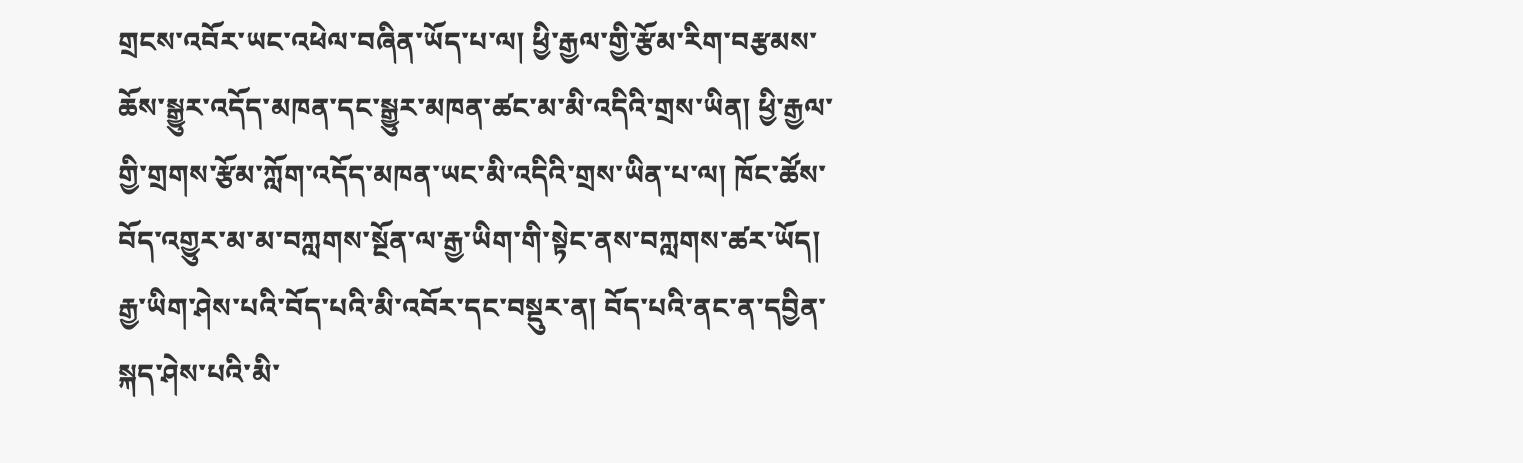གྲངས་འབོར་ཡང་འཕེལ་བཞིན་ཡོད་པ་ལ། ཕྱི་རྒྱལ་གྱི་རྩོམ་རིག་བརྩམས་ཆོས་སྒྱུར་འདོད་མཁན་དང་སྒྱུར་མཁན་ཚང་མ་མི་འདིའི་གྲས་ཡིན། ཕྱི་རྒྱལ་གྱི་གྲགས་རྩོམ་ཀློག་འདོད་མཁན་ཡང་མི་འདིའི་གྲས་ཡིན་པ་ལ། ཁོང་ཚོས་བོད་འགྱུར་མ་མ་བཀླགས་སྔོན་ལ་རྒྱ་ཡིག་གི་སྟེང་ནས་བཀླགས་ཚར་ཡོད།
རྒྱ་ཡིག་ཤེས་པའི་བོད་པའི་མི་འབོར་དང་བསྡུར་ན། བོད་པའི་ནང་ན་དབྱིན་སྐད་ཤེས་པའི་མི་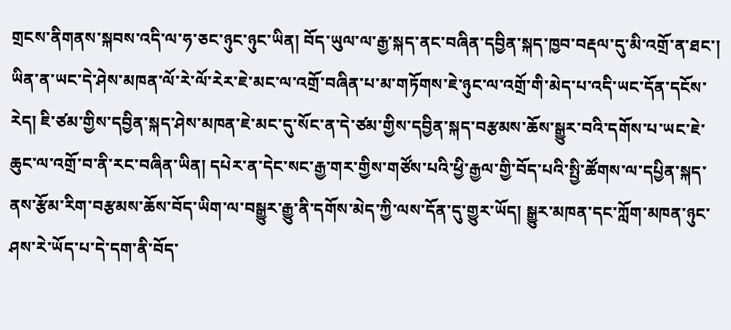གྲངས་ནིགནས་སྐབས་འདི་ལ་ཧ་ཅང་ཉུང་ཉུང་ཡིན། བོད་ཡུལ་ལ་རྒྱ་སྐད་ནང་བཞིན་དབྱིན་སྐད་ཁྱབ་བརྡལ་དུ་མི་འགྲོ་ན་ཐང་། ཡིན་ན་ཡང་དེ་ཤེས་མཁན་ལོ་རེ་ལོ་རེར་ཇེ་མང་ལ་འགྲོ་བཞིན་པ་མ་གཏོགས་ཇེ་ཉུང་ལ་འགྲོ་གི་མེད་པ་འདི་ཡང་དོན་དངོས་རེད། ཇི་ཙམ་གྱིས་དབྱིན་སྐད་ཤེས་མཁན་ཇེ་མང་དུ་སོང་ན་དེ་ཙམ་གྱིས་དབྱིན་སྐད་བརྩམས་ཆོས་སྒྱུར་བའི་དགོས་པ་ཡང་ཇེ་ཆུང་ལ་འགྲོ་བ་ནི་རང་བཞིན་ཡིན། དཔེར་ན་དེང་སང་རྒྱ་གར་གྱིས་གཙོས་པའི་ཕྱི་རྒྱལ་གྱི་བོད་པའི་སྤྱི་ཚོགས་ལ་དཔྱིན་སྐད་ནས་རྩོམ་རིག་བརྩམས་ཆོས་བོད་ཡིག་ལ་བསྒྱུར་རྒྱུ་ནི་དགོས་མེད་ཀྱི་ལས་དོན་དུ་གྱུར་ཡོད། སྒྱུར་མཁན་དང་ཀློག་མཁན་ཉུང་ཤས་རེ་ཡོད་པ་དེ་དག་ནི་བོད་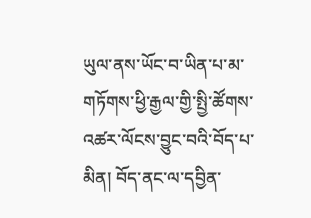ཡུལ་ནས་ཡོང་བ་ཡིན་པ་མ་གཏོགས་ཕྱི་རྒྱལ་གྱི་སྤྱི་ཚོགས་འཚར་ལོངས་བྱུང་བའི་བོད་པ་མིན། བོད་ནང་ལ་དབྱིན་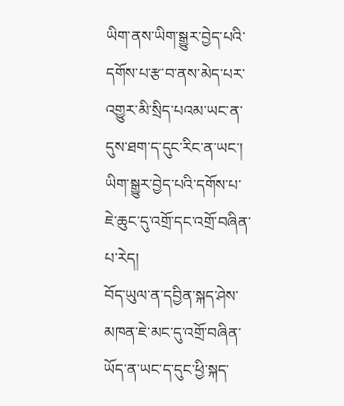ཡིག་ནས་ཡིག་སྒྱུར་བྱེད་པའི་དགོས་པ་རྩ་བ་ནས་མེད་པར་འགྱུར་མི་སྲིད་པའམ་ཡང་ན་དུས་ཐག་ད་དུང་རིང་ན་ཡང་། ཡིག་སྒྱུར་བྱེད་པའི་དགོས་པ་ཇེ་ཆུང་དུ་འགྲོ་དང་འགྲོ་བཞིན་པ་རེད།
བོད་ཡུལ་ན་དབྱིན་སྐད་ཤེས་མཁན་ཇེ་མང་དུ་འགྲོ་བཞིན་ཡོད་ན་ཡང་ད་དུང་ཕྱི་སྐད་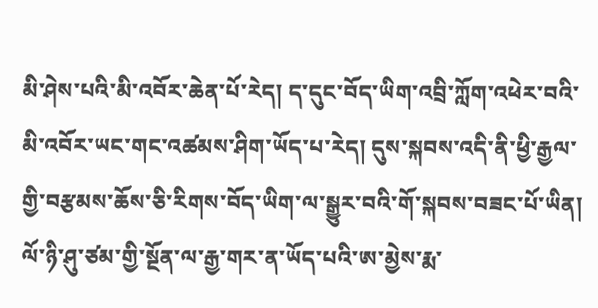མི་ཤེས་པའི་མི་འབོར་ཆེན་པོ་རེད། ད་དུང་བོད་ཡིག་འབྲི་ཀློག་འཕེར་བའི་མི་འབོར་ཡང་གང་འཚམས་ཤིག་ཡོད་པ་རེད། དུས་སྐབས་འདི་ནི་ཕྱི་རྒྱལ་གྱི་བརྩམས་ཆོས་ཅི་རིགས་བོད་ཡིག་ལ་སྒྱུར་བའི་གོ་སྐབས་བཟང་པོ་ཡིན། ལོ་ཉི་ཤུ་ཙམ་གྱི་སྔོན་ལ་རྒྱ་གར་ན་ཡོད་པའི་ཨ་མྱེས་རྨ་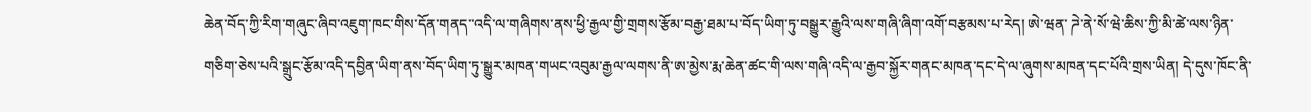ཆེན་བོད་ཀྱི་རིག་གཞུང་ཞིབ་འཇུག་ཁང་གིས་དོན་གནད་་འདི་ལ་གཞིགས་ནས་ཕྱི་རྒྱལ་གྱི་གྲགས་རྩོམ་བརྒྱ་ཐམ་པ་བོད་ཡིག་ཏུ་བསྒྱུར་རྒྱུའི་ལས་གཞི་ཞིག་འགོ་བརྩམས་པ་རེད། ཨེ་ཝན་ ཌེ་ནེ་སོ་ཝེ་ཆིས་ཀྱི་མི་ཚེ་ལས་ཉིན་གཅིག་ཅེས་པའི་སྒྲུང་རྩོམ་འདི་དབྱིན་ཡིག་ནས་བོད་ཡིག་ཏུ་སྒྱུར་མཁན་གཡང་འབུམ་རྒྱལ་ལགས་ནི་ཨ་མྱེས་རྨ་ཆེན་ཚང་གི་ལས་གཞི་འདི་ལ་རྒྱབ་སྐྱོར་གནང་མཁན་དང་དེ་ལ་ཞུགས་མཁན་དང་པོའི་གྲས་ཡིན། དེ་དུས་ཁོང་ནི་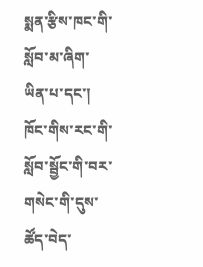སྨན་རྩིས་ཁང་གི་སློབ་མ་ཞིག་ཡིན་པ་དང་། ཁོང་གིས་རང་གི་སློབ་སྦྱོང་གི་བར་གསེང་གི་དུས་ཚོད་བེད་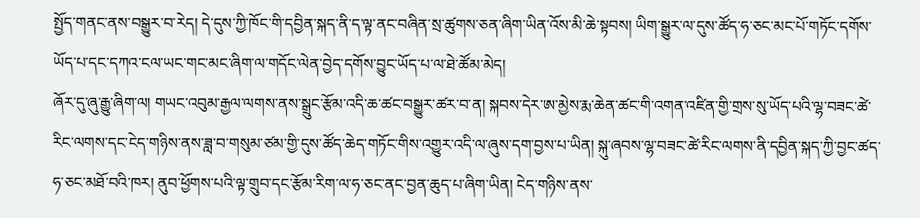སྤྱོད་གནང་ནས་བསྒྱུར་བ་རེད། དེ་དུས་ཀྱི་ཁོང་གི་དབྱིན་སྐད་ནི་ད་ལྟ་ནང་བཞིན་སྲ་ཚུགས་ཅན་ཞིག་ཡིན་འོས་མི་ཆེ་སྟབས། ཡིག་སྒྱུར་ལ་དུས་ཚོད་ཧ་ཅང་མང་པོ་གཏོང་དགོས་ཡོད་པ་དང་དཀའ་ངལ་ཡང་གང་མང་ཞིག་ལ་གདོང་ལེན་བྱེད་དགོས་བྱུང་ཡོད་པ་ལ་ཐེ་ཚོམ་མེད།
ཞོར་དུ་ཞུ་རྒྱུ་ཞིག་ལ། གཡང་འབུམ་རྒྱལ་ལགས་ནས་སྒྲུང་རྩོམ་འདི་ཆ་ཚང་བསྒྱུར་ཚར་བ་ན། སྐབས་དེར་ཨ་མྱེས་རྨ་ཆེན་ཚང་གི་འགན་འཛིན་གྱི་གྲས་སུ་ཡོད་པའི་ལྷ་བཟང་ཚེ་རིང་ལགས་དང་ངེད་གཉིས་ནས་ཟླ་བ་གསུམ་ཙམ་གྱི་དུས་ཚོད་ཆེད་གཏོང་གིས་འགྱུར་འདི་ལ་ཞུས་དག་བྱས་པ་ཡིན། སྐུ་ཞབས་ལྷ་བཟང་ཚེ་རིང་ལགས་ནི་དབྱིན་སྐད་ཀྱི་བྱང་ཚད་ཧ་ཅང་མཐོ་བའི་ཁར། ནུབ་ཕྱོགས་པའི་ལྟ་གྲུབ་དང་རྩོམ་རིག་ལ་ཧ་ཅང་ནང་བྱན་ཆུད་པ་ཞིག་ཡིན། ངེད་གཉིས་ནས་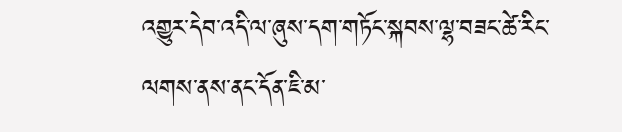འགྱུར་དེབ་འདི་ལ་ཞུས་དག་གཏོང་སྐབས་ལྷ་བཟང་ཚེ་རིང་ལགས་ནས་ནང་དོན་ཇི་མ་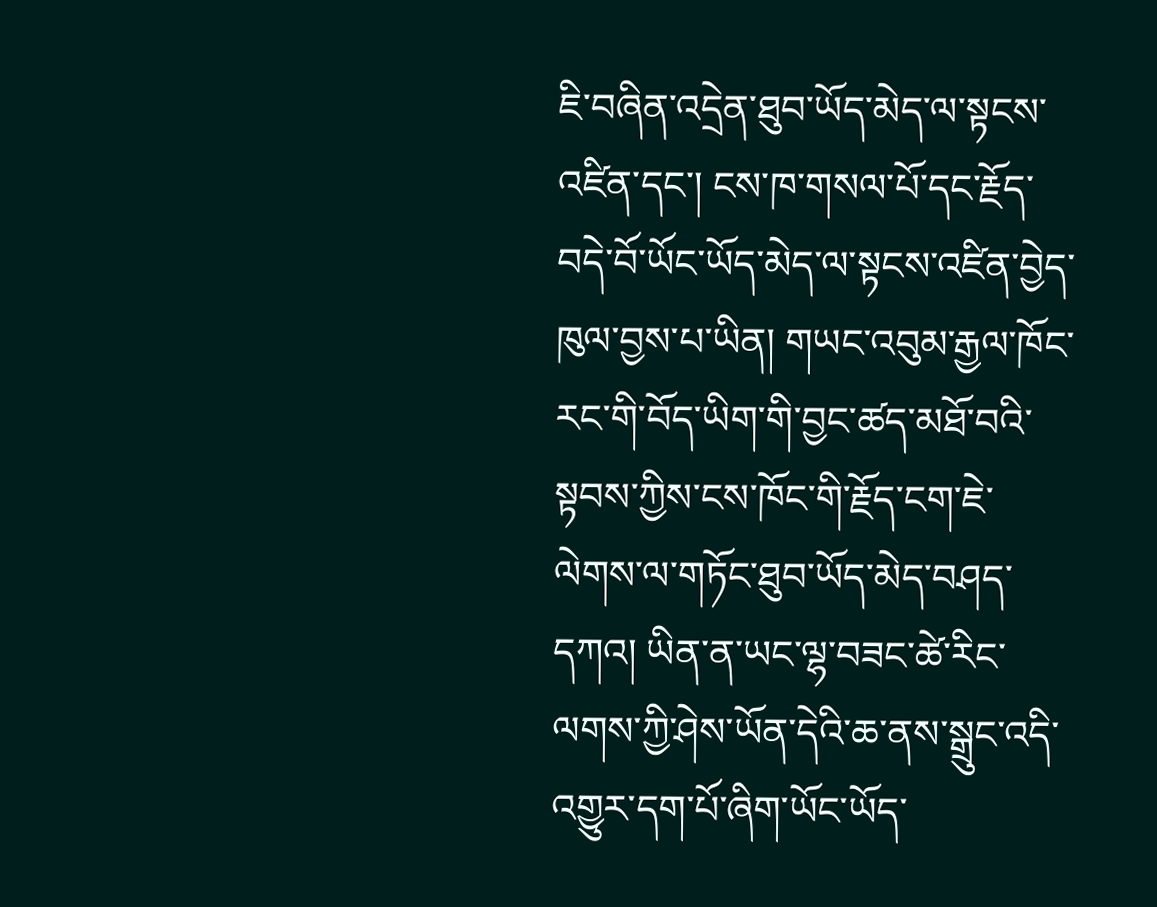ཇི་བཞིན་འདྲེན་ཐུབ་ཡོད་མེད་ལ་སྟངས་འཛིན་དང་། ངས་ཁ་གསལ་པོ་དང་རྗོད་བདེ་བོ་ཡོང་ཡོད་མེད་ལ་སྟངས་འཛིན་བྱེད་ཁུལ་བྱས་པ་ཡིན། གཡང་འབུམ་རྒྱལ་ཁོང་རང་གི་བོད་ཡིག་གི་བྱང་ཚད་མཐོ་བའི་སྟབས་ཀྱིས་ངས་ཁོང་གི་རྗོད་ངག་ཇེ་ལེགས་ལ་གཏོང་ཐུབ་ཡོད་མེད་བཤད་དཀའ། ཡིན་ན་ཡང་ལྷ་བཟང་ཚེ་རིང་ལགས་ཀྱི་ཤེས་ཡོན་དེའི་ཆ་ནས་སྒྲུང་འདི་འགྱུར་དག་པོ་ཞིག་ཡོང་ཡོད་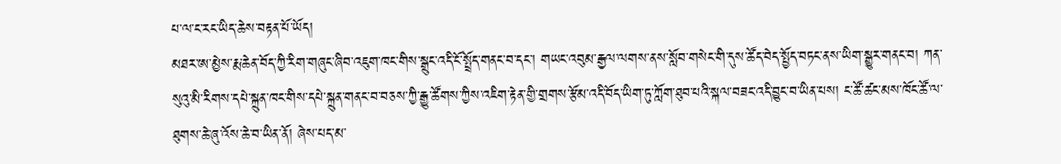པ་ལ་ང་རང་ཡིད་ཆེས་བརྟན་པོ་ཡོད།
མཐར་ཨ་མྱེས་རྨ་ཆེན་བོད་ཀྱི་རིག་གཞུང་ཞིབ་འཇུག་ཁང་གིས་སྒྲུང་འདི་ངོ་སྤྲོད་གནང་བ་དང་། གཡང་འབུམ་རྒྱལ་ལགས་ནས་སློབ་གསེང་གི་དུས་ཚོད་བེད་སྤྱོད་བཏང་ནས་ཡིག་སྒྱུར་གནང་བ། ཀན་སུའུ་མི་རིགས་དཔེ་སྐྲུན་ཁང་གིས་དཔེ་སྐྲུན་གནང་བ་བཅས་ཀྱི་རྒྱུ་ཚོགས་ཀྱིས་འཇིག་རྟེན་གྱི་གྲགས་རྩོམ་འདི་བོད་ཡིག་ཏུ་ཀློག་ཐུབ་པའི་སྐལ་བཟང་འདི་བྱུང་བ་ཡིན་པས། ང་ཚོ་ཚང་མས་ཁོང་ཚོ་ལ་ཐུགས་ཆེ་ཞུ་འོས་ཆེ་བ་ཡིན་ནོ། ཞེས་པད་མ་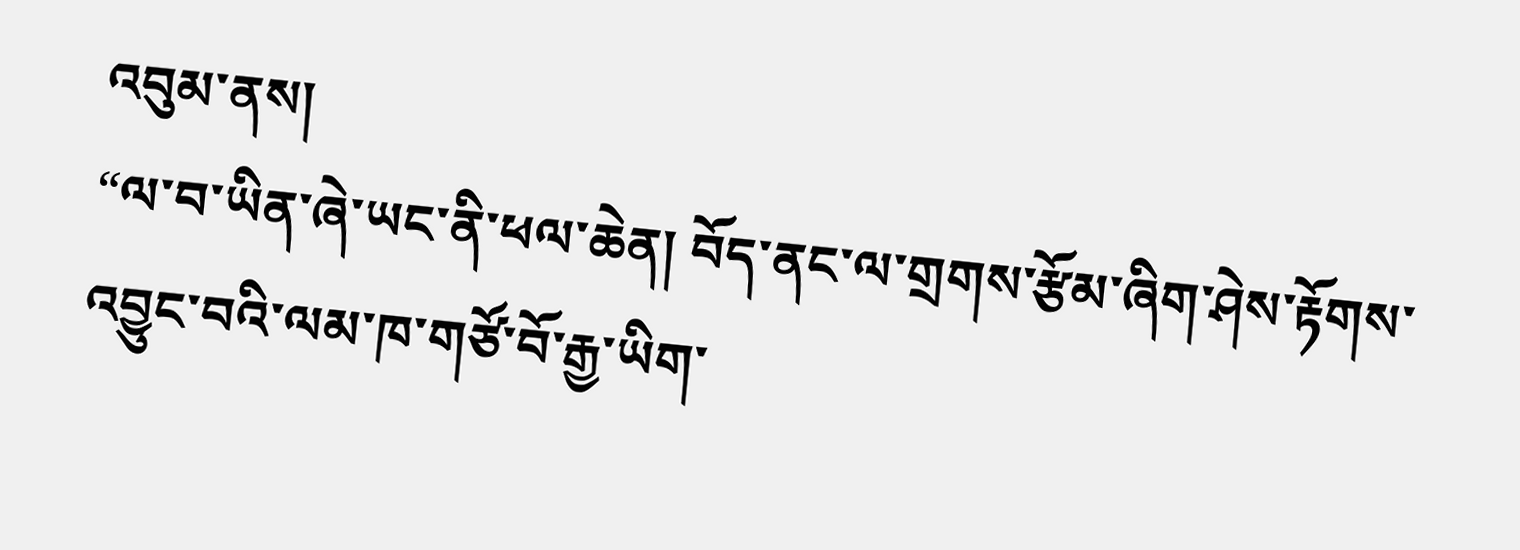འབུམ་ནས།
“ལ་བ་ཡིན་ཞེ་ཡང་ནི་ཕལ་ཆེན། བོད་ནང་ལ་གྲགས་རྩོམ་ཞིག་ཤེས་རྟོགས་འབྱུང་བའི་ལམ་ཁ་གཙོ་བོ་རྒྱ་ཡིག་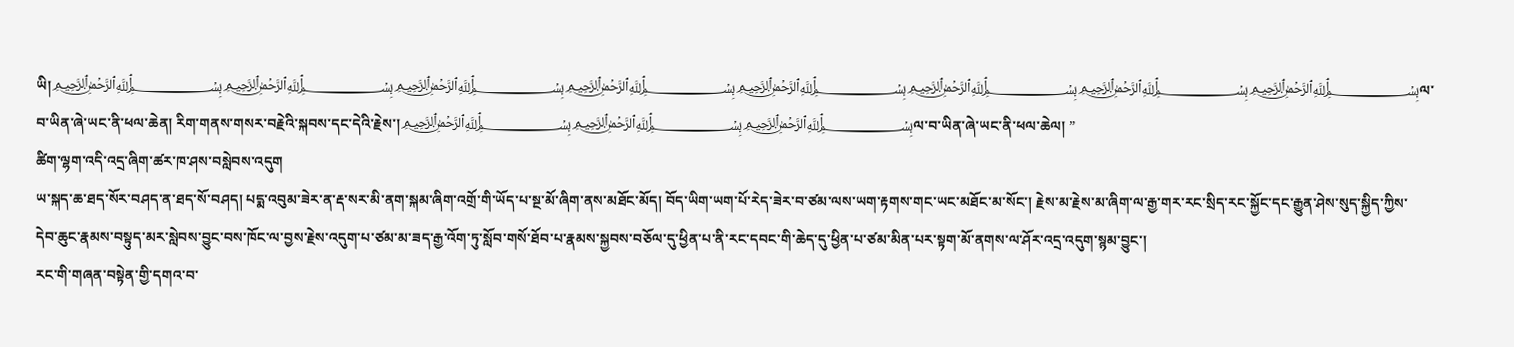ཡི།﷽﷽﷽﷽﷽﷽﷽﷽ལ་བ་ཡིན་ཞེ་ཡང་ནི་ཕལ་ཆེན། རིག་གནས་གསར་བརྗེའི་སྐབས་དང་དེའི་རྗེས་།﷽﷽﷽ལ་བ་ཡིན་ཞེ་ཡང་ནི་ཕལ་ཆེལ། ”
ཚིག་ལྷག་འདི་འདྲ་ཞིག་ཚར་ཁ་ཤས་བསླེབས་འདུག
ཡ་སྐད་ཆ་ཐད་སོར་བཤད་ན་ཐད་སོ་བཤད། པདྨ་འབུམ་ཟེར་ན་རྡ་སར་མི་ནག་སྐམ་ཞིག་འགྲོ་གི་ཡོད་པ་སྔ་མོ་ཞིག་ནས་མཐོང་མོད། བོད་ཡིག་ཡག་པོ་རེད་ཟེར་བ་ཙམ་ལས་ཡག་རྟགས་གང་ཡང་མཐོང་མ་སོང་། རྗེས་མ་རྗེས་མ་ཞིག་ལ་རྒྱ་གར་རང་སྲིད་རང་སྐྱོང་དང་རྒྱུན་ཤེས་སུད་སྐྱིད་ཀྱིས་དེབ་ཆུང་རྣམས་བསྟུད་མར་སླེབས་བྱུང་བས་ཁོང་ལ་བྱས་རྗེས་འདུག་པ་ཙམ་མ་ཟད་རྒྱ་འོག་ཏུ་སློབ་གསོ་ཐོབ་པ་རྣམས་སྐྱབས་བཅོལ་དུ་ཕྱིན་པ་ནི་རང་དབང་གི་ཆེད་དུ་ཕྱིན་པ་ཙམ་མིན་པར་སྟག་མོ་ནགས་ལ་ཤོར་འདྲ་འདུག་སྙམ་བྱུང་།
རང་གི་གཞན་བསྟེན་གྱི་དགའ་བ་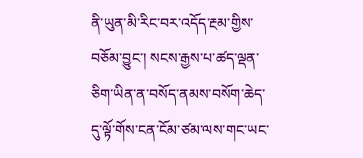ནི་ཡུན་མི་རིང་བར་འདོད་རྔམ་གྱིས་བཅོམ་བྱུང་། སངས་རྒྱས་པ་ཚད་ལྡན་ཅིག་ཡིན་ན་བསོད་ནམས་བསོག་ཆེད་དུ་ལྟོ་གོས་ངན་ངོམ་ཙམ་ལས་གང་ཡང་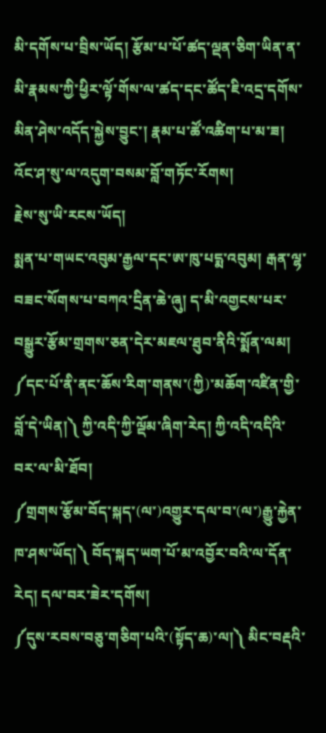མི་དགོས་པ་བྲིས་ཡོད། རྩོམ་པ་པོ་ཚད་ལྡན་ཅིག་ཡིན་ན་མི་རྣམས་ཀྱི་ཕྱིར་ལྟོ་གོས་ལ་ཚད་དང་ཚོད་ཇི་འདྲ་དགོས་མིན་ཤེས་འདོད་སྐྱེས་བྱུང་། རྣམ་པ་ཚོ་འཚིག་པ་མ་ཟ། འོང་ཤ་སུ་ལ་འདུག་བསམ་བློ་གཏོང་རོགས།
རྗེས་སུ་ཡི་རངས་ཡོད།
སྨན་པ་གཡང་འབུམ་རྒྱལ་དང་ཨ་ཁུ་པདྨ་འབུམ། རྒན་ལྷ་བཟང་སོགས་པ་བཀའ་དྲིན་ཆེ་ཞུ། ད་མི་འགྱངས་པར་བསྒྱུར་རྩོམ་གྲགས་ཅན་དེར་མཇལ་ཐུབ་ནིའི་སྨོན་ལམ།
༼དང་པོ་ནི་ནང་ཆོས་རིག་གནས་(ཀྱི)་མཆོག་འཛིན་གྱི་བློ་དེ་ཡིན།༽ ཀྱི་འདི་ཀྱི་ལྡོམ་ཞིག་རེད། ཀྱི་འདི་འདིའི་བར་ལ་མི་ཐོབ།
༼གྲགས་རྩོམ་བོད་སྐད་(ལ་)འགྱུར་དལ་བ་(ལ་)རྒྱུ་རྐྱེན་ཁ་ཤས་ཡོད།༽ བོད་སྐད་ཡག་པོ་མ་འབྱོར་བའི་ལ་དོན་རེད། དལ་བར་ཟེར་དགོས།
༼དུས་རབས་བཅུ་གཅིག་པའི་(སྟོད་ཆ)་ལ།༽ མིང་བརྡའི་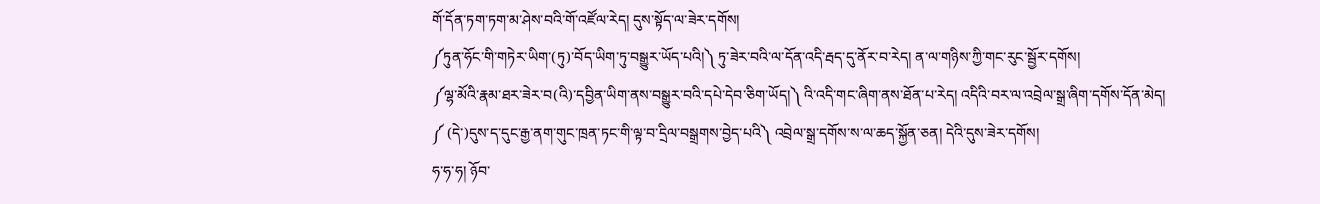གོ་དོན་ཏག་ཏག་མ་ཤེས་བའི་གོ་འཛོལ་རེད། དུས་སྟོད་ལ་ཟེར་དགོས།
༼ཏུན་ཧོང་གི་གཏེར་ཡིག་(ཏུ)་བོད་ཡིག་ཏུ་བསྒྱུར་ཡོད་པའི།༽ ཏུ་ཟེར་བའི་ལ་དོན་འདི་རྦད་དུ་ནོར་བ་རེད། ན་ལ་གཉིས་ཀྱི་གང་རུང་སྦྱོར་དགོས།
༼ལྷ་མོའི་རྣམ་ཐར་ཟེར་བ(འི)་དབྱིན་ཡིག་ནས་བསྒྱུར་བའི་དཔེ་དེབ་ཅིག་ཡོད།༽ འི་འདི་གང་ཞིག་ནས་ཐོན་པ་རེད། འདིའི་བར་ལ་འབྲེལ་སྒྲ་ཞིག་དགོས་དོན་མེད།
༼ (དེ་)དུས་ད་དུང་རྒྱ་ནག་གུང་ཁྲན་ཏང་གི་ལྟ་བ་དྲིལ་བསྒྲགས་བྱེད་པའི༽ འབྲེལ་སྒྲ་དགོས་ས་ལ་ཆད་སྐྱོན་ཅན། དེའི་དུས་ཟེར་དགོས།
ཧ་ཧ་ཧ། ཉོབ་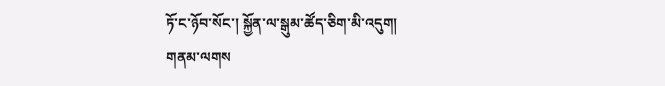ཏོ་ང་ཉོབ་སོང་། སྐྱོན་ལ་སྒུམ་ཚོད་ཅིག་མི་འདུག།
གནམ་ལགས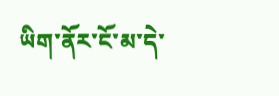ཡིག་ནོར་ངོ་མ་དེ་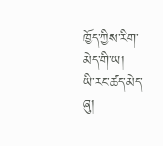ཁྱོད་ཀྱིས་རིག་མེད་གི་ཡ།
ཡི་རང་ཚད་མེད་ཞུ།